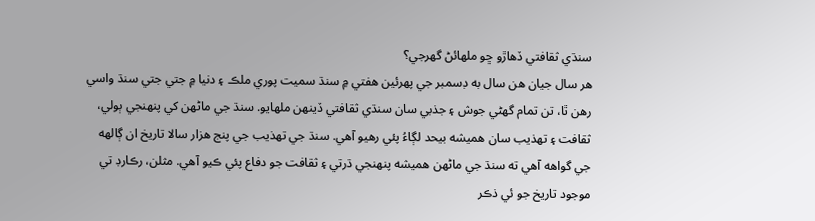سنڌي ثقافتي ڏهاڙو ڇو ملهائڻ گھرجي؟
هر سال جيان هن سال به ڊسمبر جي پهرئين هفتي ۾ سنڌ سميت پوري ملڪ ۽ دنيا ۾ جتي جتي سنڌ واسي رهن ٿا، تن تمام گھڻي جوش ۽ جذبي سان سنڌي ثقافتي ڏينهن ملهايو. سنڌ جي ماڻهن کي پنهنجي ٻولي، ثقافت ۽ تهذيب سان هميشه بيحد لڳاءُ پئي رهيو آهي. سنڌ جي تهذيب جي پنج هزار سالا تاريخ ان ڳالهه جي گواهه آهي ته سنڌ جي ماڻهن هميشه پنهنجي ڌرتي ۽ ثقافت جو دفاع پئي ڪيو آهي. مثلن، رڪارڊ تي موجود تاريخ جو ئي ذڪر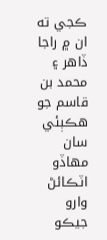ڪجي ته ان ۾ راجا ڏاهر ۽ محمد بن قاسم جو هڪٻئي سان مهاڏو اٽڪائڻ وارو جيڪو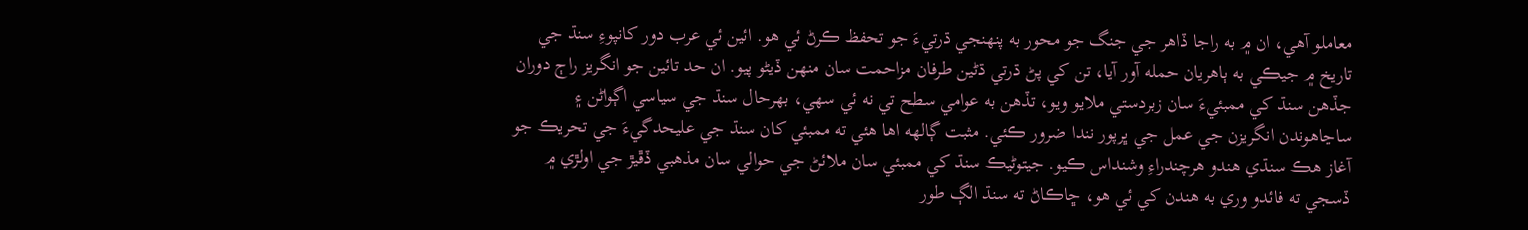معاملو آهي، ان ۾ به راجا ڏاهر جي جنگ جو محور به پنهنجي ڌرتيءَ جو تحفظ ڪرڻ ئي هو. ائين ئي عرب دور کانپوءِ سنڌ جي تاريخ ۾ جيڪي به ٻاهريان حمله آور آيا، تن کي پڻ ڌرتي ڌڻين طرفان مزاحمت سان منهن ڏيڻو پيو. ان حد تائين جو انگريز راڄ دوران جڏهن سنڌ کي ممبئيءَ سان زبردستي ملايو ويو، تڏهن به عوامي سطح تي نه ئي سهي، بهرحال سنڌ جي سياسي اڳواڻن ۽ ساڃاهوندن انگريزن جي عمل جي ڀرپور نندا ضرور ڪئي. مثبت ڳالهه اها هئي ته ممبئي کان سنڌ جي عليحدگيءَ جي تحريڪ جو آغاز هڪ سنڌي هندو هرچندراءِ وشنداس ڪيو. جيتوڻيڪ سنڌ کي ممبئي سان ملائڻ جي حوالي سان مذهبي ڏڦيڙ جي اولڙي ۾ ڏسجي ته فائدو وري به هندن کي ئي هو، ڇاڪاڻ ته سنڌ الڳ طور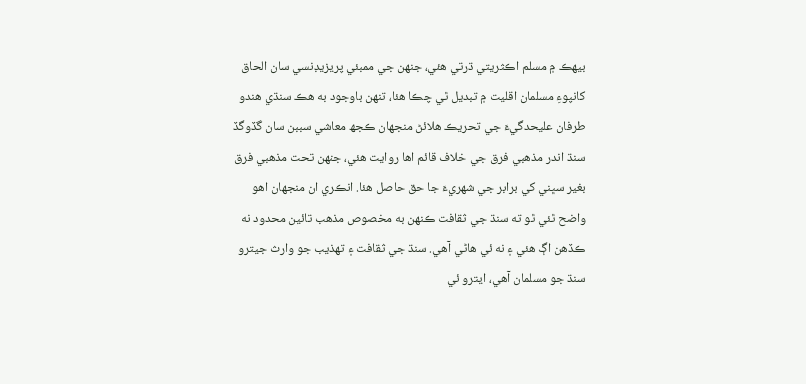بيهڪ ۾ مسلم اڪثريتي ڌرتي هئي، جنهن جي ممبئي پريزيڊنسي سان الحاق کانپوءِ مسلمان اقليت ۾ تبديل ٿي چڪا هئا، تنهن باوجود به هڪ سنڌي هندو طرفان عليحدگيءَ جي تحريڪ هلائڻ منجھان ڪجھ معاشي سببن سان گڏوگڏ سنڌ اندر مذهبي فرق جي خلاف قائم اها روايت هئي، جنهن تحت مذهبي فرق بغير سڀني کي برابر جي شهريءَ جا حق حاصل هئا. انڪري ان منجھان اهو واضح ٿئي ٿو ته سنڌ جي ثقافت ڪنهن به مخصوص مذهب تائين محدود نه ڪڏهن اڳ هئي ۽ نه ئي هاڻي آهي. سنڌ جي ثقافت ۽ تهذيب جو وارث جيترو سنڌ جو مسلمان آهي، ايترو ئي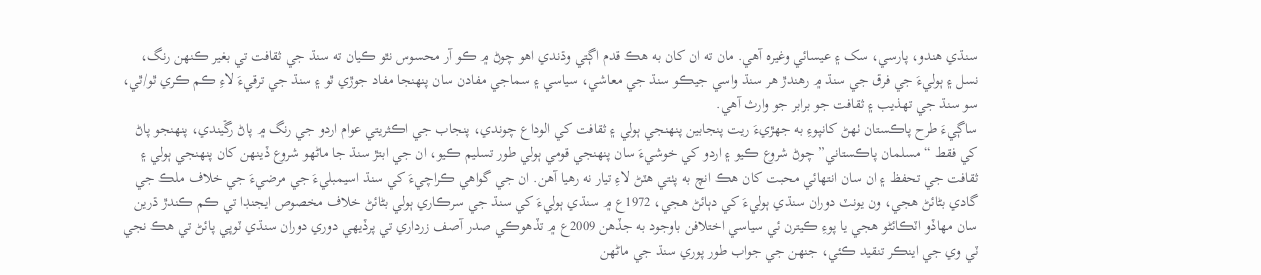سنڌي هندو، پارسي، سک ۽ عيسائي وغيره آهي. مان ته ان کان به هڪ قدم اڳتي وڌندي اهو چوڻ ۾ ڪو آر محسوس نٿو ڪيان ته سنڌ جي ثقافت تي بغير ڪنهن رنگ، نسل ۽ ٻوليءَ جي فرق جي سنڌ ۾ رهندڙ هر سنڌ واسي جيڪو سنڌ جي معاشي، سياسي ۽ سماجي مفادن سان پنهنجا مفاد جوڙي ٿو ۽ سنڌ جي ترقيءَ لاءِ ڪم ڪري ٿو/ٿي، سو سنڌ جي تهذيب ۽ ثقافت جو برابر جو وارث آهي.
ساڳيءَ طرح پاڪستان ٺهڻ کانپوءِ به جهڙيءَ ريت پنجابين پنهنجي ٻولي ۽ ثقافت کي الوداع چوندي، پنجاب جي اڪثريتي عوام اردو جي رنگ ۾ پاڻ رڱيندي، پنهنجو پاڻ کي فقط “مسلمان پاڪستاني” چوڻ شروع ڪيو ۽ اردو کي خوشيءَ سان پنهنجي قومي ٻولي طور تسليم ڪيو، ان جي ابتڙ سنڌ جا ماڻهو شروع ڏينهن کان پنهنجي ٻولي ۽ ثقافت جي تحفظ ۽ ان سان انتهائي محبت کان هڪ انچ به پٺتي هٽڻ لاءِ تيار نه رهيا آهن. ان جي گواهي ڪراچيءَ کي سنڌ اسيمبليءَ جي مرضيءَ جي خلاف ملڪ جي گادي بڻائڻ هجي، ون يونٽ دوران سنڌي ٻوليءَ کي دٻائڻ هجي، 1972ع ۾ سنڌي ٻوليءَ کي سنڌ جي سرڪاري ٻولي بڻائڻ خلاف مخصوص ايجنڊا تي ڪم ڪندڙ ڌرين سان مهاڏو اٽڪائڻو هجي يا پوءِ ڪيترن ئي سياسي اختلافن باوجود به جڏهن 2009ع ۾ تڏهوڪي صدر آصف زرداري تي پرڏيهي دوري دوران سنڌي ٽوپي پائڻ تي هڪ نجي ٽي وي جي اينڪر تنقيد ڪئي، جنهن جي جواب طور پوري سنڌ جي ماڻهن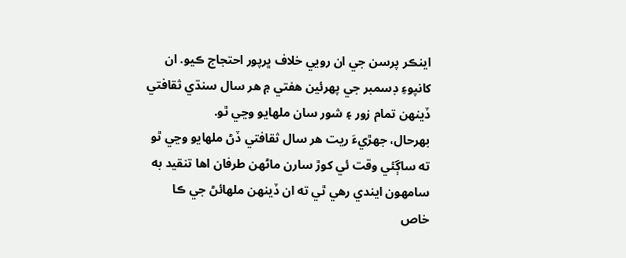اينڪر پرسن جي ان رويي خلاف ڀرپور احتجاج ڪيو. ان کانپوءِ ڊسمبر جي پهرئين هفتي ۾ هر سال سنڌي ثقافتي ڏينهن تمام زور ۽ شور سان ملهايو وڃي ٿو.
بهرحال، جهڙيءَ ريت هر سال ثقافتي ڏڻ ملهايو وڃي ٿو ته ساڳئي وقت ئي کوڙ سارن ماڻهن طرفان اها تنقيد به سامهون ايندي رهي ٿي ته ان ڏينهن ملهائڻ جي ڪا خاص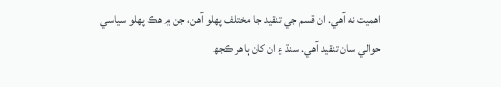اهميت نه آهي. ان قسم جي تنقيد جا مختلف پهلو آهن، جن ۾ هڪ پهلو سياسي حوالي سان تنقيد آهي. سنڌ ۽ ان کان ٻاهر ڪجھ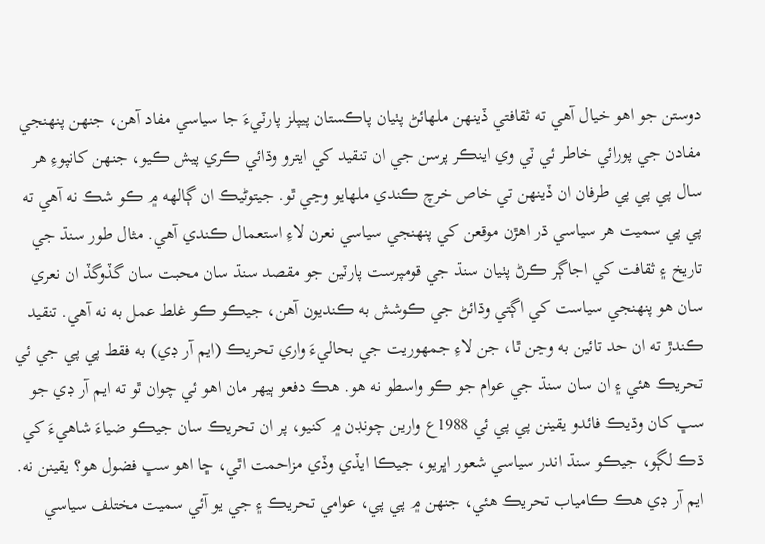دوستن جو اهو خيال آهي ته ثقافتي ڏينهن ملهائڻ پٺيان پاڪستان پيپلز پارٽيءَ جا سياسي مفاد آهن، جنهن پنهنجي مفادن جي پورائي خاطر ئي ٽي وي اينڪر پرسن جي ان تنقيد کي ايترو وڌائي ڪري پيش ڪيو، جنهن کانپوءِ هر سال پي پي پي طرفان ان ڏينهن تي خاص خرچ ڪندي ملهايو وڃي ٿو. جيتوڻيڪ ان ڳالهه ۾ ڪو شڪ نه آهي ته پي پي سميت هر سياسي ڌر اهڙن موقعن کي پنهنجي سياسي نعرن لاءِ استعمال ڪندي آهي. مثال طور سنڌ جي تاريخ ۽ ثقافت کي اجاڳر ڪرڻ پٺيان سنڌ جي قومپرست پارٽين جو مقصد سنڌ سان محبت سان گڏوگڏ ان نعري سان هو پنهنجي سياست کي اڳتي وڌائڻ جي ڪوشش به ڪنديون آهن، جيڪو ڪو غلط عمل به نه آهي. تنقيد ڪندڙ ته ان حد تائين به وڃن ٿا، جن لاءِ جمهوريت جي بحاليءَ واري تحريڪ (ايم آر ڊي) به فقط پي پي جي ئي تحريڪ هئي ۽ ان سان سنڌ جي عوام جو ڪو واسطو نه هو. هڪ دفعو ٻيهر مان اهو ئي چوان ٿو ته ايم آر ڊي جو سڀ کان وڌيڪ فائدو يقينن پي پي ئي 1988ع وارين چونڊن ۾ کنيو، پر ان تحريڪ سان جيڪو ضياءَ شاهيءَ کي ڌڪ لڳو، جيڪو سنڌ اندر سياسي شعور اڀريو، جيڪا ايڏي وڏي مزاحمت اٿي، ڇا اهو سڀ فضول هو؟ يقينن نه. ايم آر ڊي هڪ ڪامياب تحريڪ هئي، جنهن ۾ پي پي، عوامي تحريڪ ۽ جي يو آئي سميت مختلف سياسي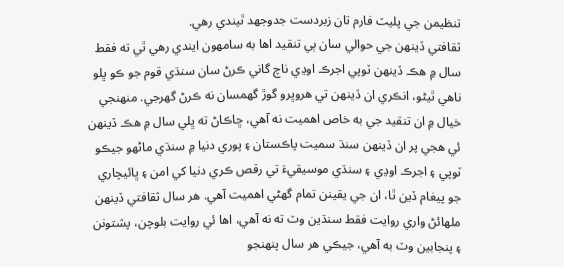تنظيمن جي پليٽ فارم تان زبردست جدوجهد ٿيندي رهي.
ثقافتي ڏينهن جي حوالي سان ٻي تنقيد اها به سامهون ايندي رهي ٿي ته فقط سال ۾ هڪ ڏينهن ٽوپي اجرڪ اوڍي ناچ گاني ڪرڻ سان سنڌي قوم جو ڪو ڀلو ناهي ٿيڻو، انڪري ان ڏينهن تي هروڀرو گوڙ گھمسان نه ڪرڻ گھرجي. منهنجي خيال ۾ ان تنقيد جي به خاص اهميت نه آهي، ڇاڪاڻ ته ڀلي سال ۾ هڪ ڏينهن ئي هجي پر ان ڏينهن سنڌ سميت پاڪستان ۽ پوري دنيا ۾ سنڌي ماڻهو جيڪو ٽوپي ۽ اجرڪ اوڍي ۽ سنڌي موسيقيءَ تي رقص ڪري دنيا کي امن ۽ ڀائيچاري جو پيغام ڏين ٿا، ان جي يقينن تمام گھڻي اهميت آهي. هر سال ثقافتي ڏينهن ملهائڻ واري روايت فقط سنڌين وٽ ته نه آهي، اها ئي روايت بلوچن، پشتونن ۽ پنجابين وٽ به آهي، جيڪي هر سال پنهنجو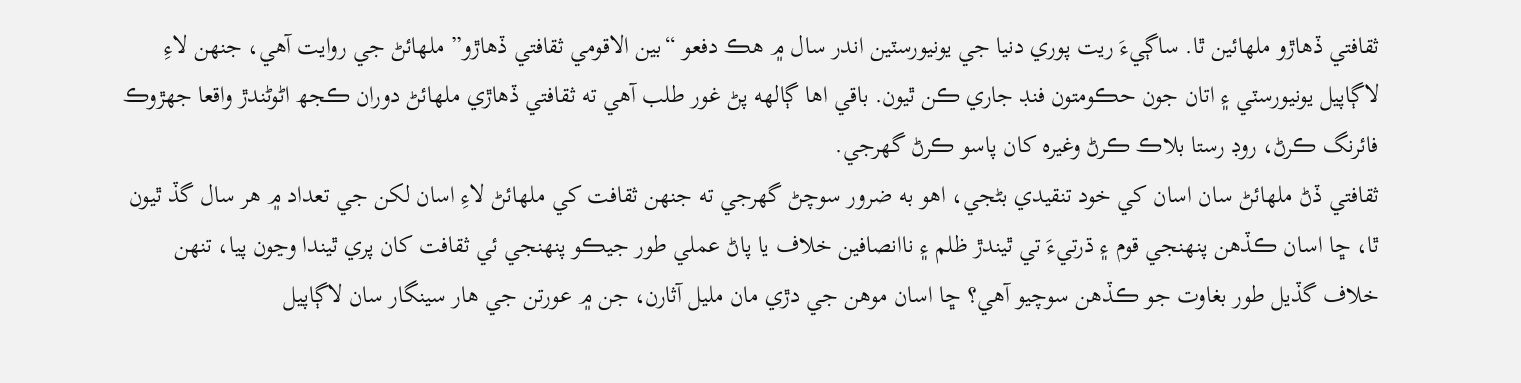ثقافتي ڏهاڙو ملهائين ٿا. ساڳيءَ ريت پوري دنيا جي يونيورسٽين اندر سال ۾ هڪ دفعو “بين الاقومي ثقافتي ڏهاڙو” ملهائڻ جي روايت آهي، جنهن لاءِ لاڳاپيل يونيورسٽي ۽ اتان جون حڪومتون فنڊ جاري ڪن ٿيون. باقي اها ڳالهه پڻ غور طلب آهي ته ثقافتي ڏهاڙي ملهائڻ دوران ڪجھ اڻوڻندڙ واقعا جهڙوڪ فائرنگ ڪرڻ، روڊ رستا بلاڪ ڪرڻ وغيره کان پاسو ڪرڻ گھرجي.
ثقافتي ڏڻ ملهائڻ سان اسان کي خود تنقيدي بڻجي، اهو به ضرور سوچڻ گھرجي ته جنهن ثقافت کي ملهائڻ لاءِ اسان لکن جي تعداد ۾ هر سال گڏ ٿيون ٿا، ڇا اسان ڪڏهن پنهنجي قوم ۽ ڌرتيءَ تي ٿيندڙ ظلم ۽ ناانصافين خلاف يا پاڻ عملي طور جيڪو پنهنجي ئي ثقافت کان پري ٿيندا وڃون پيا، تنهن خلاف گڏيل طور بغاوت جو ڪڏهن سوچيو آهي؟ ڇا اسان موهن جي دڙي مان مليل آثارن، جن ۾ عورتن جي هار سينگار سان لاڳاپيل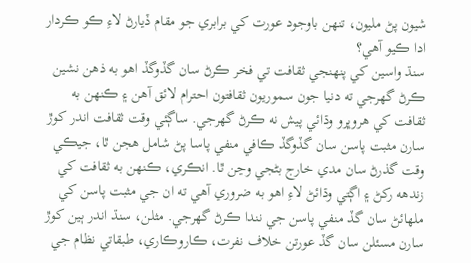شيون پڻ مليون، تنهن باوجود عورت کي برابري جو مقام ڏيارڻ لاءِ ڪو ڪردار ادا ڪيو آهي؟
سنڌ واسين کي پنهنجي ثقافت تي فخر ڪرڻ سان گڏوگڏ اهو به ذهن نشين ڪرڻ گھرجي ته دنيا جون سموريون ثقافتون احترام لائق آهن ۽ ڪنهن به ثقافت کي هروڀرو وڌائي پيش نه ڪرڻ گھرجي. ساڳئي وقت ثقافت اندر کوڙ سارن مثبت پاسن سان گڏوگڏ ڪافي منفي پاسا پڻ شامل هجن ٿا، جيڪي وقت گذرڻ سان مدي خارج بڻجي وڃن ٿا. انڪري، ڪنهن به ثقافت کي زندهه رکڻ ۽ اڳتي وڌائڻ لاءِ اهو به ضروري آهي ته ان جي مثبت پاسن کي ملهائڻ سان گڏ منفي پاسن جي نندا ڪرڻ گھرجي. مثلن، سنڌ اندر ٻين کوڙ سارن مسئلن سان گڏ عورتن خلاف نفرت، ڪاروڪاري، طبقاتي نظام جي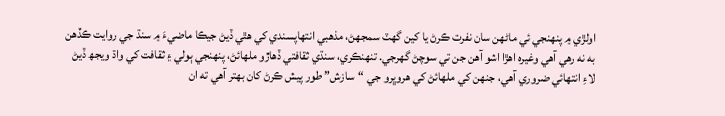اولڙي ۾ پنهنجي ئي ماڻهن سان نفرت ڪرڻ يا کين گھٽ سمجھڻ، مذهبي انتهاپسندي کي هٿي ڏيڻ جيڪا ماضيءَ ۾ سنڌ جي روايت ڪڏهن به نه رهي آهي وغيره اهڙا اشو آهن جن تي سوچڻ گھرجي. تنهنڪري، سنڌي ثقافتي ڏهاڙو ملهائڻ، پنهنجي ٻولي ۽ ثقافت کي واڌ ويجھ ڏيڻ لاءِ انتهائي ضروري آهي، جنهن کي ملهائڻ کي هروڀرو جي “سازش” طور پيش ڪرڻ کان بهتر آهي ته ان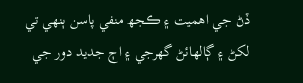ڏڻ جي اهميت ۽ ڪجھ منفي پاسن ٻنهي تي لکڻ ۽ ڳالهائڻ گھرجي ۽ اڄ جديد دور جي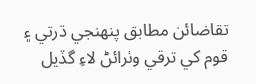تقاضائن مطابق پنهنجي ڌرتي ۽ قوم کي ترقي وٺرائڻ لاءِ گڏيل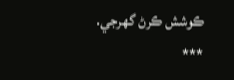ڪوشش ڪرڻ گھرجي.
***